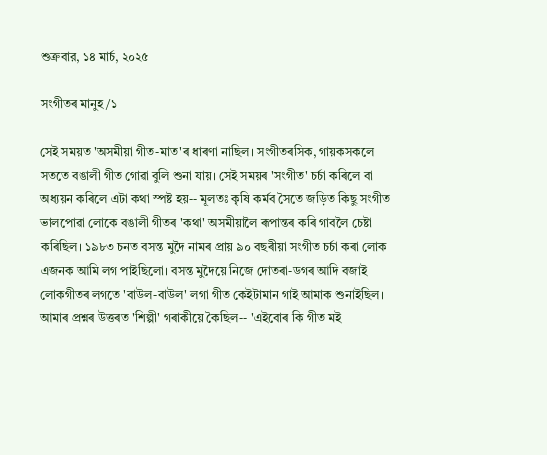শুক্রবার, ১৪ মার্চ, ২০২৫

সংগীতৰ মানুহ/১

সেই সময়ত 'অসমীয়া গীত-মাত'ৰ ধাৰণা নাছিল। সংগীতৰসিক, গায়কসকলে সততে বঙালী গীত গোৱা বুলি শুনা যায়। সেই সময়ৰ 'সংগীত' চৰ্চা কৰিলে বা অধ্যয়ন কৰিলে এটা কথা স্পষ্ট হয়-- মূলতঃ কৃষি কর্মব সৈতে জড়িত কিছু সংগীত ভালপোৱা লোকে বঙালী গীতৰ 'কথা' অসমীয়ালৈ ৰূপান্তৰ কৰি গাবলৈ চেষ্টা কৰিছিল। ১৯৮৩ চনত বসন্ত মুদৈ নামৰ প্ৰায় ৯০ বছৰীয়া সংগীত চৰ্চা কৰা লোক এজনক আমি লগ পাইছিলো। বসন্ত মুদৈয়ে নিজে দোতৰা-ডগৰ আদি বজাই লোকগীতৰ লগতে 'বাউল-বাউল' লগা গীত কেইটামান গাই আমাক শুনাইছিল। আমাৰ প্ৰশ্নৰ উত্তৰত 'শিল্পী' গৰাকীয়ে কৈছিল-- 'এইবোৰ কি গীত মই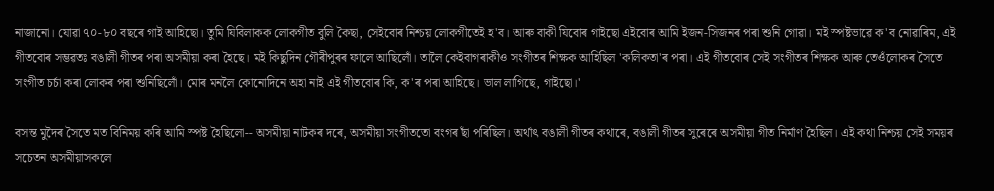নাজানো। যোৱা ৭০-৮০ বছৰে গাই আহিছো। তুমি যিবিলাকক লোকগীত বুলি কৈছা, সেইবোৰ নিশ্চয় লোকগীতেই হ'ব। আৰু বাকী যিবোৰ গাইছো এইবোৰ আমি ইজন-সিজনৰ পৰা শুনি গোৱা। মই স্পষ্টভাৱে ক'ব নোৱাৰিম, এই গীতবোৰ সম্ভৱতঃ বঙালী গীতৰ পৰা অসমীয়া কৰা হৈছে। মই কিছুদিন গৌৰীপুৰৰ ফালে আছিলোঁ। তালৈ কেইবাগৰাকীও সংগীতৰ শিক্ষক আহিছিল 'কলিকতা'ৰ পৰা। এই গীতবোৰ সেই সংগীতৰ শিক্ষক আৰু তেওঁলোকৰ সৈতে সংগীত চৰ্চা কৰা লোকৰ পৰা শুনিছিলোঁ। মোৰ মনলৈ কোনোদিনে অহা নাই এই গীতবোৰ কি, ক'ৰ পৰা আহিছে। ভাল লাগিছে, গাইছো।'

বসন্ত মুদৈৰ সৈতে মত বিনিময় কৰি আমি স্পষ্ট হৈছিলো-- অসমীয়া নাটকৰ দৰে, অসমীয়া সংগীততো বংগৰ ছাঁ পৰিছিল। অর্থাৎ বঙালী গীতৰ কথাৰে, বঙালী গীতৰ সুৰেৰে অসমীয়া গীত নির্মাণ হৈছিল। এই কথা নিশ্চয় সেই সময়ৰ সচেতন অসমীয়াসকলে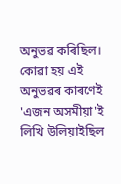অনুভৱ কৰিছিল। কোৱা হয় এই অনুভৱৰ কাৰণেই 'এজন অসমীয়া'ই লিখি উলিয়াইছিল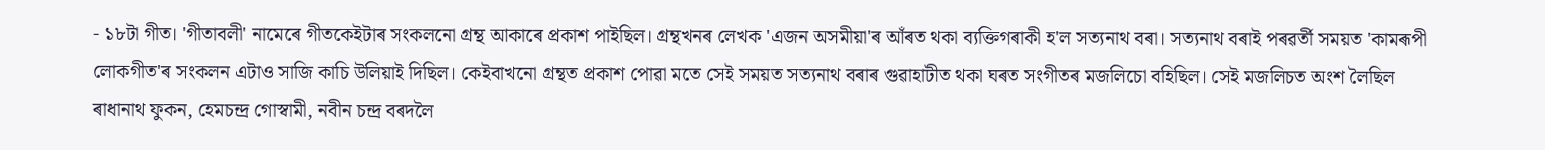- ১৮টা গীত। 'গীতাবলী' নামেৰে গীতকেইটাৰ সংকলনো গ্রন্থ আকাৰে প্ৰকাশ পাইছিল। গ্ৰন্থখনৰ লেখক 'এজন অসমীয়া'ৰ আঁৰত থকা ব্যক্তিগৰাকী হ'ল সত্যনাথ বৰা। সত্যনাথ বৰাই পৰৱৰ্তী সময়ত 'কামৰূপী লোকগীত'ৰ সংকলন এটাও সাজি কাচি উলিয়াই দিছিল। কেইবাখনো গ্রন্থত প্রকাশ পোৱা মতে সেই সময়ত সত্যনাথ বৰাৰ গুৱাহাটীত থকা ঘৰত সংগীতৰ মজলিচো বহিছিল। সেই মজলিচত অংশ লৈছিল ৰাধানাথ ফুকন, হেমচন্দ্র গোস্বামী, নবীন চন্দ্র বৰদলৈ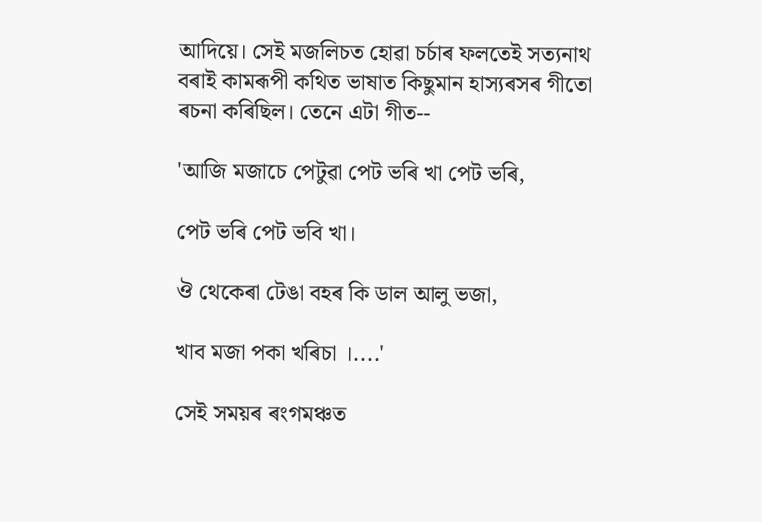আদিয়ে। সেই মজলিচত হোৱা চৰ্চাৰ ফলতেই সত্যনাথ বৰাই কামৰূপী কথিত ভাষাত কিছুমান হাস্যৰসৰ গীতো ৰচনা কৰিছিল। তেনে এটা গীত--

'আজি মজাচে পেটুৱা পেট ভৰি খা পেট ভৰি,

পেট ভৰি পেট ভবি খা।

ঔ থেকেৰা টেঙা বহৰ কি ডাল আলু ভজা,

খাব মজা পকা খৰিচা ।....'

সেই সময়ৰ ৰংগমঞ্চত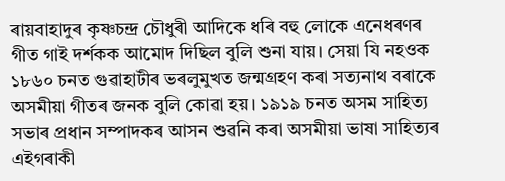ৰায়বাহাদুৰ কৃষ্ণচন্দ্ৰ চৌধুৰী আদিকে ধৰি বহু লোকে এনেধৰণৰ গীত গাই দর্শকক আমোদ দিছিল বুলি শুনা যায়। সেয়া যি নহওক ১৮৬০ চনত গুৱাহাটীৰ ভৰলুমুখত জন্মগ্রহণ কৰা সত্যনাথ বৰাকে অসমীয়া গীতৰ জনক বুলি কোৱা হয়। ১৯১৯ চনত অসম সাহিত্য সভাৰ প্ৰধান সম্পাদকৰ আসন শুৱনি কৰা অসমীয়া ভাষা সাহিত্যৰ এইগৰাকী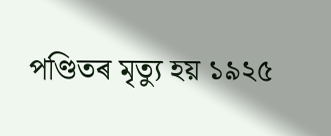পণ্ডিতৰ মৃত্যু হয় ১৯২৫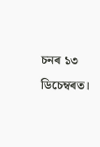চনৰ ১৩ ডিচেম্বৰত।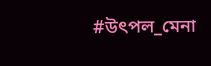#উৎপল_মেনা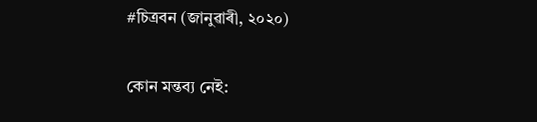#চিত্রবন (জানুৱাৰী, ২০২০)

কোন মন্তব্য নেই: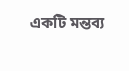একটি মন্তব্য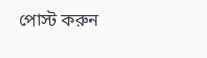পোস্ট করুন